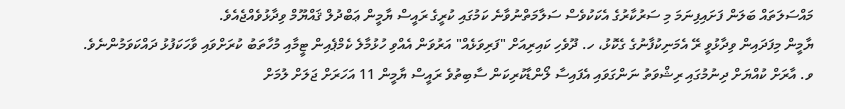މައްސަލަތައް ބަލަން ފަށައިފިނަމަ މި ސަރުކާރުގެ އެކަކުވެސް ސަލާމަތްނުވާނެ ކަމުގައި ކުރީގެ ރައީސް ޔާމީން ޢަބްދުލް ޤައްޔޫމް ވިދާޅުވެއްޖެއެވެ.
ޔާމީން މިފަދައިން ވިދާޅުވީ ރޭ އެމަނިކުފާނުގެ ގެކޮޅު، ހ. ދޫވެހި ކައިރިއަށް "ފަރިވަޅެއް" އަރުވަން އެއްވި ހުޅުމާލެ ކެމްޕެއިން ޓީމާއި މުހާތަބު ކުރަށްވައި ވާހަކަފުޅު ދައްކަވަމުންނެވެ.
ވ. އާރަށް ކުއްޔަށް ދިނުމުގައި ރިޝްވަތު ނަންގަވައި އެފައިސާ ލޯންޑާކުރިކަން ސާބިތުވެ ރައީސް ޔާމީން 11 އަހަރަށް ޖަލަށް ލުމަށް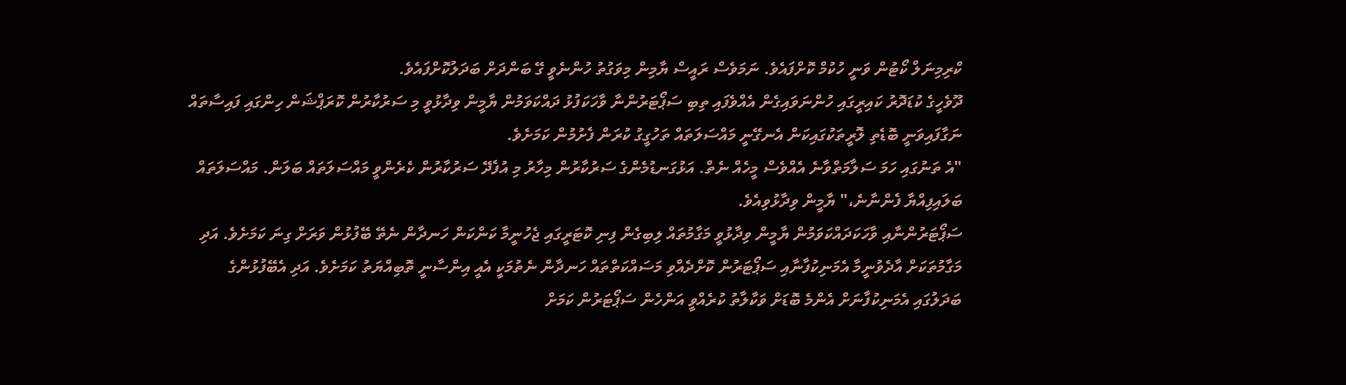ކްރިމިނަލް ކޯޓުން ވަނީ ހުކުމް ކޮށްފައެވެ. ނަމަވެސް ރައީސް ޔާމިން މިވަގުތު ހުންނެވީ ގޭ ބަންދަށް ބަދަލުކޮށްފައެވެ.
ދޫވެހީގެ ކުޑަދޮރު ކައިރީގައި ހުންނަވައިގެން އެއްވެފައި ތިބި ސަޕޯޓަރުންނާ ވާހަކަފުޅު ދައްކަވަމުން ޔާމީން ވިދާޅުވީ މި ސަރުކާރުން ކޮރަޕްޝަން ހިންގައި ފައިސާތައް ނަގާފައިވަނީ ބޮޑެތި ލޮރީތަކުގައިކަން އެނގޭނީ މައްސަލަތައް ތަހުގީގު ކުރަން ފެށުމުން ކަމަށެވެ.
"އެ ތަނުގައި ހަމަ ސަލާމަތްވާނެ އެއްވެސް މީހެއް ނެތް. އަޅުގަނޑުމެންގެ ސަރުކާރުން މިހާރު މި އުފެދޭ ސަރުކާރުން ކެރެންވީ މައްސަލަތައް ބަލަން. މައްސަލަތައް ބަލައިފިއްޔާ ފެންނާނެ،" ޔާމީން ވިދާޅުވިއެވެ.
ސަޕޯޓަރުންނާއި ވާހަކަދައްކަވަމުން ޔާމީން ވިދާޅުވީ މަގާމުތައް ލިބިގެން ފިނި ކޮޓަރީގައި ޖެހުނީމާ ކަންކަން ހަނދާން ނެތޭ ބޭފުޅުން ވަރަށް ގިނަ ކަމަށެވެ. އަދި މަގާމުތަކަށް އާދެވުނީމާ އެމަނިކުފާނާއި ސަޕޯޓަރުން ކޮށްދެއްވި މަސައްކަތްތައް ހަނދާން ނެތުމަކީ އެއީ އިންސާނީ ތޮބިއްޔަތު ކަމަށެވެ. އަދި އެބޭފުޅުންގެ ބަދަލުގައި އެމަނިކުފާނަށް އެންމެ ބޮޑަށް ވަކާލާތު ކުރެއްވީ އަންހެން ސަޕޯޓަރުން ކަމަށް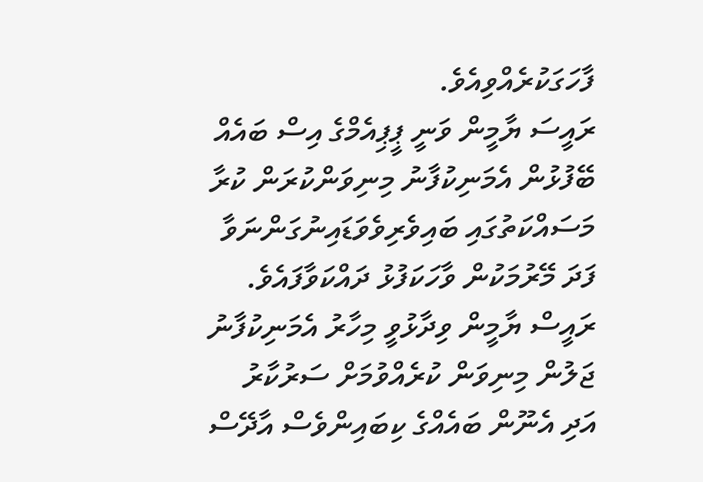ފާހަގަކުރެއްވިއެވެ.
ރައީސަ ޔާމީން ވަނީ ޕީޕިއެމްގެ އިސް ބައެއް ބޭފުޅުން އެމަނިކުފާނު މިނިވަންކުރަން ކުރާ މަސައްކަތުގައި ބައިވެރިވެވަޑައިނުގަންނަވާ ފަދަ މޭރުމަކުން ވާހަކަފުޅު ދައްކަވާފައެވެ.
ރައީސް ޔާމީން ވިދާޅުވީ މިހާރު އެމަނިކުފާނު ޖަލުން މިނިވަން ކުރެއްވުމަށް ސަރުކާރު އަދި އެނޫން ބައެއްގެ ކިބައިންވެސް އާދޭސް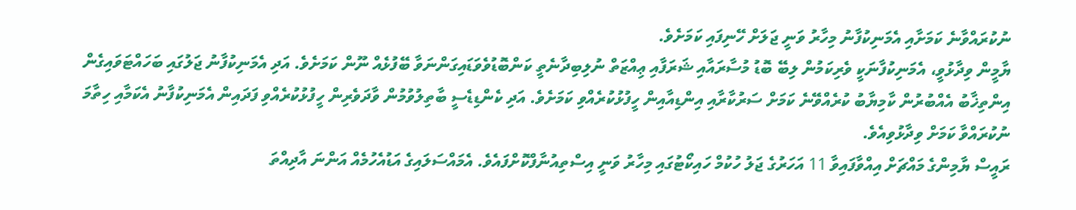ނުކުރައްވާނެ ކަމަށާއި އެމަނިކުފާނު މިހާރު ވަނީ ޖަލަށް ހޭނިފައި ކަމަށެވެ.
ޔާމީން ވިދާޅުވީ، އެމަނިކުފާނަކީ ވެރިކަމުން ލިބޭ ބޮޑު މުސާރައާއި ޝަރަފާއި ޢިއްޒަތް ނުލިބިދާނެތީ ކަންބޮޑުވެވަޑައިގަންނަވާ ބޭފުޅެއް ނޫން ކަމަށެވެ. އަދި އެމަނިކުފާނު ޖަލުގައި ބަހައްޓަވައިގެން އިންތިޚާބު އެއްބުރުން ކާމިޔާބު ކުރެއްވޭނެ ކަމަށް ސަރުކާރާއި އިންޑިއާއިން ހީފުޅުކުރެއްވި ކަމަށެވެ. އަދި ކެންޑިޑެސީ ބާތިލުވުމުން ވާދަވެރިން ހީފުޅުކުރެއްވި ފަދައިން އެމަނިކުފާނު އެކަމާއި ހިތާމަ ނުކުރައްވާ ކަމަށް ވިދާޅުވިއެވެ.
ރައީސް ޔާމިންގެ މައްޗަށް އިއްވާފައިވާ 11 އަހަރުގެ ޖަލު ހުކުމް ހައިކޯޓުގައި މިހާރު ވަނީ އިސްތިއުނާފްކޮށްފައެވެ. އެމައްސަލައިގެ އަޑުއެހުމެއް އަންނަ އާދިއްތަ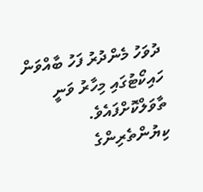ދުވަހު މެންދުރު ފަހު ބާއްވަން ހައިކޯޓުގައި މިހާރު ވަނީ ތާވަލްކޮށްފައެވެ.
ކިޔުންތެރިންގެ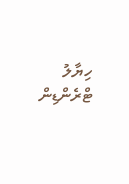ހިޔާލު
ޓްރެންޑިން